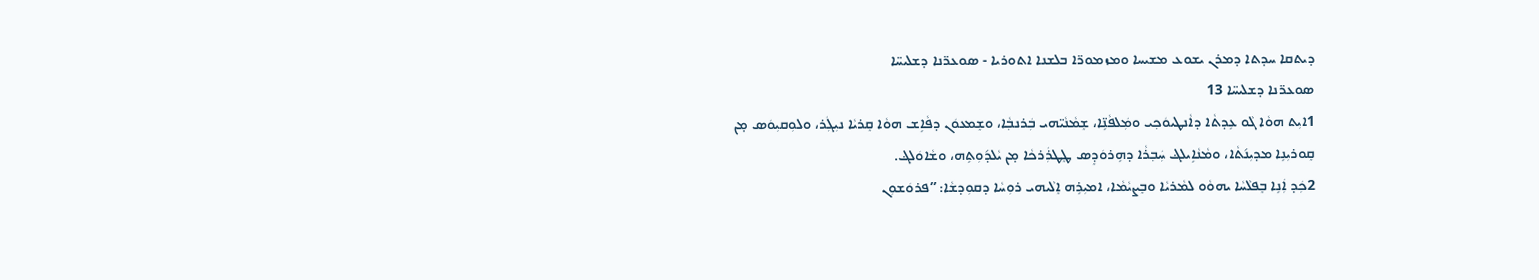ܕܝܬܩܐ ܚܕܬܐ ܕܡܪܢ ܝܫܘܥ ܡܫܝܚܐ ܘܡܙܡܘܪ̈ܐ ܒܠܫܢܐ ܐܬܘܪܝܐ - ܣܘܥܪ̈ܢܐ ܕܫܠܝܚ̈ܐ
ܣܘܥܪ̈ܢܐ ܕܫܠܝܚ̈ܐ 13
1ܐܝܼܬ ܗܘܵܐ ܓܵܘ ܥܹܕܬܵ‌ܐ ܕܐܵܢܛܝܘܿܟ݂ܝ ܘܡܲܠܦܵܢܹ̈ܐ، ܫܸܡܵܢܵܝ̈ܗ‌ܝ ܒܲܪܢܒ݂ܵܐ، ܘܫܸܡܥܘܿܢ ܕܦܵܐܹܫ ܗܘܵܐ ܩܸܪܝܵܐ ܢܝܼܓܲܪ، ܘܠܘܼܩܝܼܘܿܣ ܡ̣ܢ ܩܸܘܪܝܼܢܹܐ ܡܕܝܼܢ݇ܬܵ‌ܐ، ܘܡܵܢܵܐܹܝܠܔ ܚܲܒ݂ܪܵܐ ܕܗܹܪܘܿܕܸܣ ܛܸܛܪܲܪܟܵܐ ܡ̣ܢ ܝܵܠܕ݇ܘܼܬܹܗ، ܘܫܵܐܘܿܠܔ.
2ܟܲܕ ܐܲܢܹܐ ܒܸܦܠܵܚܵܐ ܝܗܘܵܘ ܠܡܵܪܝܵܐ ܘܒܸܨܝܵܡܵܐ، ܐܡܝܼܪܹܗ ܐܸܠܵܝܗ‌ܝ ܪܘܼܚܵܐ ܕܩܘܼܕܫܵܐ: ”ܦܪܘܿܫܘܼܢ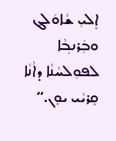ܐܸܠܝܼ ܫܵܐܘܿܠܔ ܘܒܲܪܢܒ݂ܵܐ ܠܦܘܼܠܚܵܢܵܐ ܕܐܵܢܵܐ ܩܸܪܝܵܝ ܝܘܸܢ.“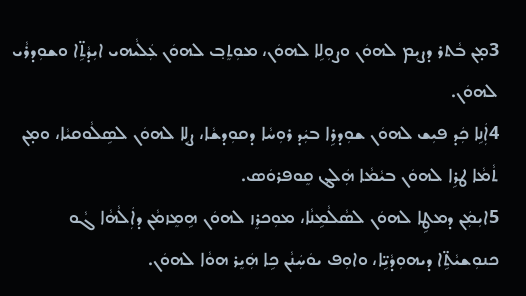3ܡ̣ܢ ܒܵܬܪ ܕܨܝܼܡ ܠܗܘܿܢ ܘܨܘܼܠܹܐ ܠܗܘܿܢ، ܡܘܼܬܸܒ݂ ܠܗܘܿܢ ܥܲܠܵܝܗ‌ܝ ܐܝܼܕܵܬܹ̈‌ܐ ܘܫܘܼܕܪܵܝ ܠܗܘܿܢ.
4ܐܲܢܹܐ ܟܲܕ ܦܝܼܫ ܠܗܘܿܢ ܫܘܼܕܪܹܐ ܒܝܲܕ ܪܘܼܚܵܐ ܕܩܘܼܕܫܵܐ، ܨܠܹܐ ܠܗܘܿܢ ܠܣܹܠܵܘܩܝܵܐ، ܘܡ̣ܢ ܬܵܡܵܐ ܛܪܹܐ ܠܗܘܿܢ ܒܝܵܡܵܐ ܗܲܠܔ ܩܸܘܦܪܘܿܣ.
5ܐܝܼܡܲܢ ܕܡܛܹܐ ܠܗܘܿܢ ܠܣܵܠܵܡܹܢܵܐ، ܡܘܼܟܪܸܙ ܠܗܘܿܢ ܗܹܡܸܙܡܵܢ ܕܐܲܠܵܗܵܐ ܓܵܘ ܟܢܘܼܫܝܵܬܹ̈‌ܐ ܕܝܗܘܼܕܵܝܹ̈ܐ، ܘܐܘܼܦ ܝܘܿܚܲܢܵܢ ܟܹܐ ܗܲܝܸܪ ܗܘܵܐ ܠܗܘܿܢ.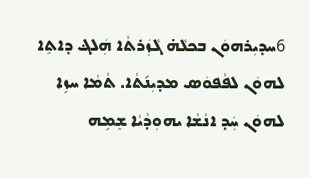6ܚܕܝܼܪܗܘܿܢ ܒܟܠܵܗ̇ ܓܵܙܲܪܬܵ‌ܐ ܗܲܠܔ ܕܐܬܹ‌ܐ ܠܗܘܿܢ ܠܦܵܦܘܿܣ ܡܕܝܼܢ݇ܬܵ‌ܐ. ܬܵܡܵܐ ܚܙܹܐ ܠܗܘܿܢ ܚܲܕ ܐܢܵܫܵܐ ܝܗܘܼܕܵܝܵܐ ܫܸܡܹܗ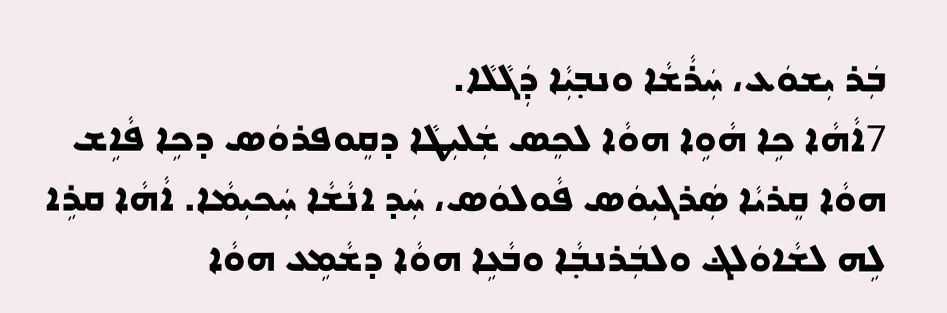ܒܲܪ ܝܼܫܘܿܥ، ܚܲܪܵܫܵܐ ܘܢܒ݂ܝܼܵܐ ܕܲܓܵܠܵܐ.
7ܐܵܗܵܐ ܟܹܐ ܗܵܘܹܐ ܗܘܵܐ ܠܟܸܣ ܫܲܠܝܼܛܵܐ ܕܩܸܘܦܪܘܿܣ ܕܟܹܐ ܦܵܐܹܫ ܗܘܵܐ ܩܸܪܝܵܐ ܣܲܪܓܝܼܘܿܣ ܦܵܘܠܘܿܣ، ܚܲܕ ܐܢܵܫܵܐ ܚܲܟܝܼܡܵܐ. ܐܵܗܵܐ ܩܪܹܐ ܠܹܗ ܠܫܵܐܘܿܠܔ ܘܠܒܲܪܢܒ݂ܵܐ ܘܒܵܥܹܐ ܗܘܵܐ ܕܫܵܡܹܥ ܗܘܵܐ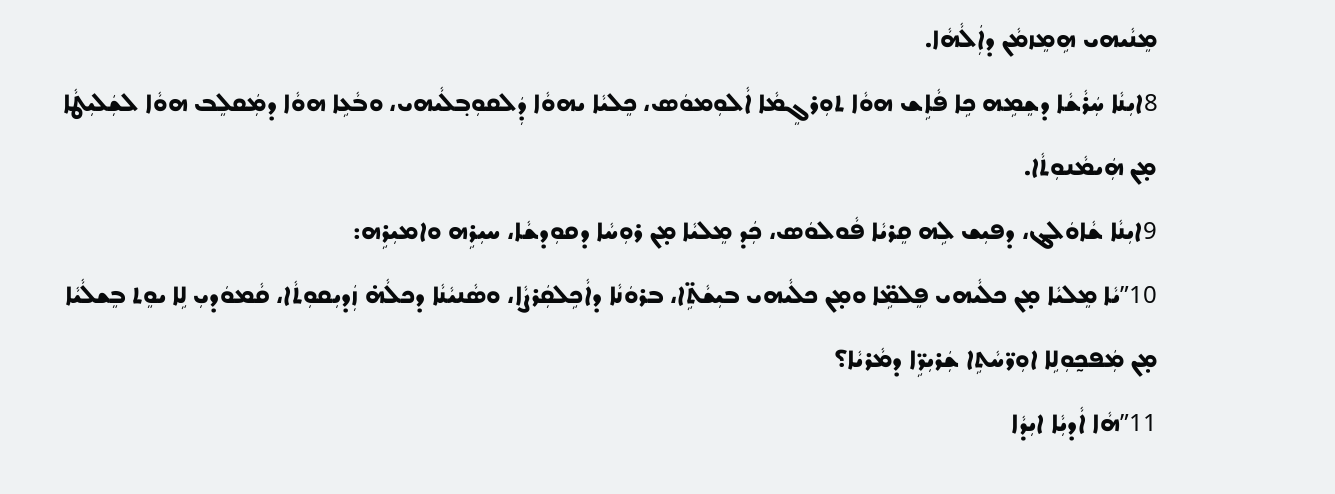ܡܸܢܵܝܗ‌ܝ ܗܹܡܸܙܡܵܢ ܕܐܲܠܵܗܵܐ.
8ܐܝܼܢܵܐ ܚܲܪܵܫܵܐ ܕܫܸܡܹܗ ܟܹܐ ܦܵܐܹܫ ܗܘܵܐ ܬܘܼܪܓܸܡܵܐ ܐܵܠܘܼܡܘܿܣ، ܟܸܠܝܵܐ ܝܗܘܵܐ ܕܲܠܩܘܼܒ݂ܠܵܝܗ‌ܝ، ܘܒܵܥܹܐ ܗܘܵܐ ܕܡܲܩܠܸܒ ܗܘܵܐ ܠܫܲܠܝܼܛܵܐ ܡ̣ܢ ܗܲܝܡܵܢܘܼܬܵ‌ܐ.
9ܐܝܼܢܵܐ ܫܵܐܘܿܠܔ، ܕܦܝܼܫ ܠܹܗ ܩܸܪܝܵܐ ܦܵܘܠܘܿܣ، ܟܲܕ ܡܸܠܝܵܐ ܡ̣ܢ ܪܘܼܚܵܐ ܕܩܘܼܕܫܵܐ، ܚܝܼܪܹܗ ܘܐܡܝܼܪܹܗ:
10”ܝܵܐ ܡܸܠܝܵܐ ܡ̣ܢ ܟܠܵܝܗ‌ܝ ܦܸܠܡܹ̈ܐ ܘܡ̣ܢ ܟܠܵܝܗ‌ܝ ܒܝܼܫܵܬܹ̈‌ܐ، ܒܪܘܿܢܵܐ ܕܐܵܟܹܠܩܲܪܨܵܐ، ܘܣܵܢܝܵܢܵܐ ܕܟܠܵܗ̇ ܙܲܕܝܼܩܘܼܬܵ‌ܐ، ܩܵܡܘܿܕܝܼ ܠܹܐ ܝܘܸܬ ܒܸܫܠܵܝܵܐ ܡ̣ܢ ܡܲܦܟ̰ܘܼܠܹܐ ܐܘܼܪ̈ܚܵܬܹ‌ܐ ܫܲܪܝܼܪܹ̈ܐ ܕܡܵܪܝܵܐ؟
11”ܗܵܐ ܐܵܕܝܼܵܐ ܐܝܼܕܵܐ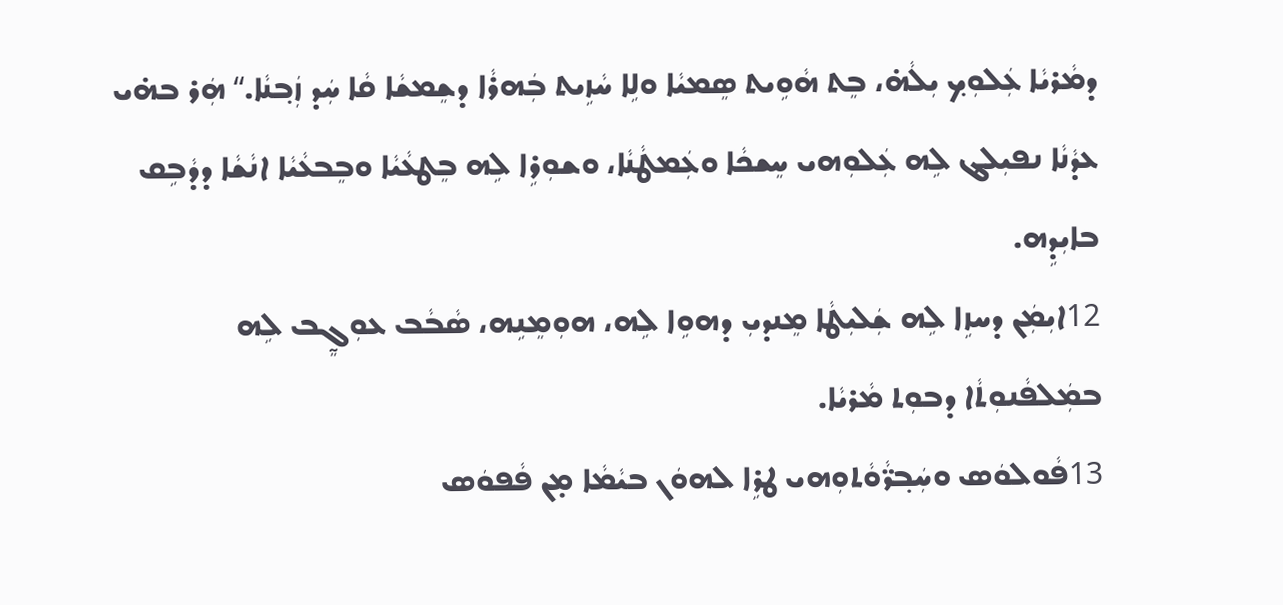ܕܡܵܪܝܵܐ ܥܲܠܘܼܟ݂ ܝܼܠܵܗ̇، ܒܸܬ ܗܵܘܹܝܬ ܣܸܡܝܵܐ ܘܠܹܐ ܚܵܙܹܝܬ ܒܲܗܪܵܐ ܕܫܸܡܫܵܐ ܩܵܐ ܚܲܕ ܙܲܒ݂ܢܵܐ.“ ܗܲܪ ܒܗ̇ܝ ܥܕܵܢܵܐ ܢܦܝܼܠܔ ܠܹܗ ܥܲܠܘܼܗ‌ܝ ܚܸܫܟܵܐ ܘܥܲܡܛܵܢܵܐ، ܘܫܘܼܪܹܐ ܠܹܗ ܒܸܛܥܵܝܵܐ ܘܒܸܒܥܵܝܵܐ ܐܢܵܫܵܐ ܕܕܵܒܹܩ ܒܐܝܼܕܹܗ.
12ܐܝܼܡܲܢ ܕܚܙܹܐ ܠܹܗ ܫܲܠܝܼܛܵܐ ܡܸܢܕܝܼ ܕܗܘܹܐ ܠܹܗ، ܗܘܼܡܸܢܹܗ، ܣܵܒܵܒ ܥܘܼܓ̰ܸܒ ܠܹܗ ܒܡܲܠܦܵܢܘܼܬܵ‌ܐ ܕܒܘܼܬ ܡܵܪܝܵܐ.
13ܦܵܘܠܘܿܣ ܘܚܲܒ݂ܪ̈ܵܘܵܬܘܼܗ‌ܝ ܛܪܹܐ ܠܗܘܿܢ ܒܝܵܡܵܐ ܡ̣ܢ ܦܵܦܘܿܣ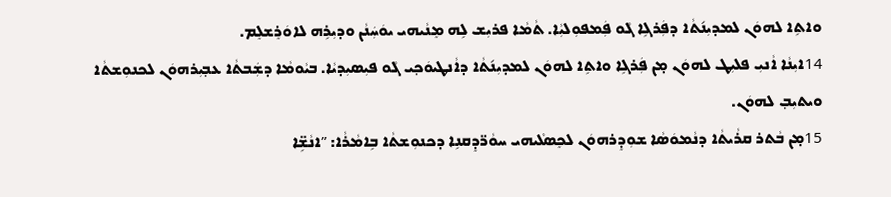ܘܐܬܹ‌ܐ ܠܗܘܿܢ ܠܡܕܝܼܢ݇ܬܵ‌ܐ ܕܦܲܪܓܹܐ ܓܵܘ ܦܲܡܦܘܼܠܝܼܵܐ. ܬܵܡܵܐ ܦܪܝܼܫ ܠܹܗ ܡܸܢܵܝܗ‌ܝ ܝܘܿܚܲܢܵܢ ܘܕܝܼܪܹܗ ܠܐܘܿܪܸܫܠܸܡ.
14ܐܝܼܢܵܐ ܐܵܢܝܼ ܦܠܝܼܛ ܠܗܘܿܢ ܡ̣ܢ ܦܲܪܓܹܐ ܘܐܬܹ‌ܐ ܠܗܘܿܢ ܠܡܕܝܼܢ݇ܬܵ‌ܐ ܕܐܵܢܛܝܘܿܟ݂ܝ ܓܵܘ ܦܝܼܣܝܼܕܝܵܐ. ܒܝܵܘܡܵܐ ܕܫܲܒܬܵ‌ܐ ܥܒ݂ܝܼܪܗܘܿܢ ܠܟܢܘܼܫܬܵ‌ܐ ܘܝܬܝܼܒ݂ ܠܗܘܿܢ.
15ܡ̣ܢ ܒܵܬܪ ܩܪܵܝܬܵ‌ܐ ܕܢܵܡܘܿܣܵܐ ܫܘܼܕܸܪܗܘܿܢ ܠܟܸܣܠܵܝܗ‌ܝ ܚܘܵܪ̈ܕܸܩܢܹܐ ܕܟܢܘܼܫܬܵ‌ܐ ܒܹܐܡܵܪܵܐ: ”ܐܢܵܫܹ̈ܐ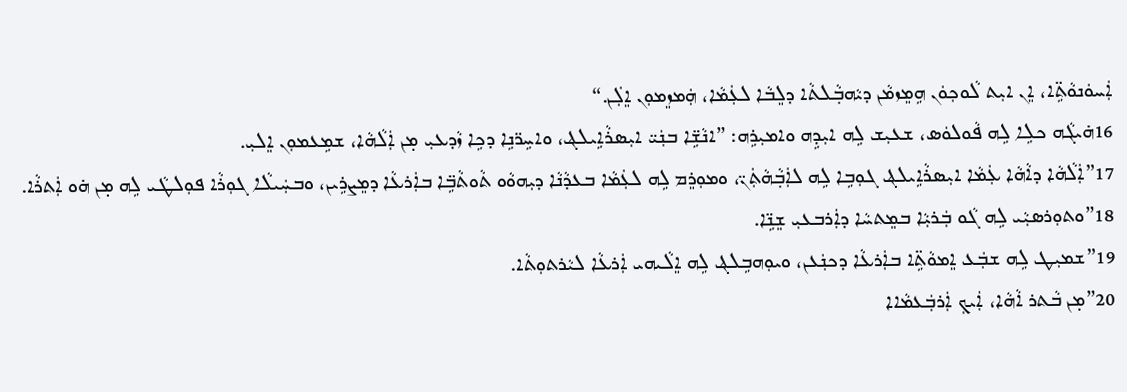ܐܲܚܘܿܢܘܵܬܹ̈‌ܐ، ܐܸܢ ܐܝܼܬ ܠܵܘܟ݂ܘܿܢ ܗܹܡܸܙܡܵܢ ܕܝܵܗܒ݂ܵܠܬܵ‌ܐ ܕܠܸܒܵܐ ܠܥܲܡܵܐ، ܗܲܡܙܸܡܘܼܢ ܐܸܠܲܢ.“
16ܗ̇ܝܓܵܗ ܟܠܹܐ ܠܹܗ ܦܵܘܠܘܿܣ، ܫܥܝܼܫ ܠܹܗ ܐܝܼܕܹܗ ܘܐܡܝܼܪܹܗ: ”ܐܢܵܫܹ̈ܐ ܒܢܲܝ̈ ܐܝܼܣܪܵܐܹܝܠܔ، ܘܐܚܹܪ̈ܢܹܐ ܕܟܹܐ ܙܵܕܥܝܼ ܡ̣ܢ ܐܲܠܵܗܵܐ، ܫܡܹܥܡܘܼܢ ܐܸܠܝܼ.
17”ܐܲܠܵܗܵܐ ܕܐܵܗܵܐ ܥܲܡܵܐ ܐܝܼܣܪܵܐܹܝܠܔ ܓܘܼܒܹܐ ܠܹܗ ܠܐܲܒ݂ܵܗܵܬܲܢ̈، ܘܡܘܼܪܸܡ ܠܹܗ ܠܥܲܡܵܐ ܒܥܕܵܢܵܐ ܕܝܼܗܘܵܘ ܬܵܘܬܵܒܹ̈ܐ ܒܐܲܪܥܵܐ ܕܡܸܨܪܹܝܢ، ܘܒܚܲܝܠܵܐ ܓܘܼܪܵܐ ܦܘܼܠܛܵܝ ܠܹܗ ܡ̣ܢ ܗ̇ܘ ܐܲܬܪܵܐ.
18”ܘܬܘܼܪܣܝܼܵܝ ܠܹܗ ܓܵܘ ܒܲܪܝܼܵܐ ܒܡܸܬܚܵܐ ܕܐܲܪܒܥܝܼ ܫܸܢܹ̈ܐ.
19”ܫܡܝܼܛ ܠܹܗ ܫܒܲܥ ܐܸܡܘܵܬܹ̈‌ܐ ܒܐܲܪܥܵܐ ܕܟܢܲܥܢ، ܘܝܘܼܗܒܹܠܔ ܠܹܗ ܐܸܠܵܝܗ‌ܝ ܐܲܪܥܵܐ ܠܝܵܪܬܘܼܬܵ‌ܐ.
20”ܡ̣ܢ ܒܵܬܪ ܐܵܗܵܐ، ܐܲܝܟ݂ ܐܲܪܒܲܥܡܵܐܐ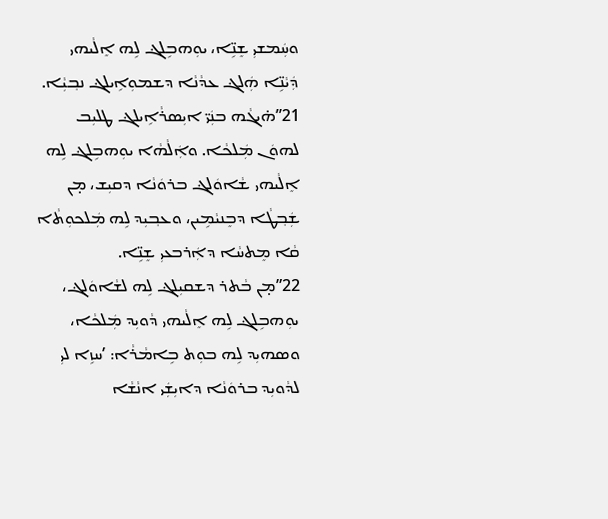ܘܚܲܡܫܝܼ ܫܸܢܹ̈ܐ، ܝܘܼܗܒܹܠܔ ܠܹܗ ܐܸܠܵܝܗ‌ܝ ܕܲܝܵܢܹ̈ܐ ܗܲܠܔ ܥܕܵܢܵܐ ܕܫܡܘܼܐܹܝܠܔ ܢܒ݂ܝܼܵܐ.
21”ܗ̇ܝܓܵܗ ܒܢܲܝ̈ ܐܝܼܣܪܵܐܹܝܠܔ ܛܠܝܼܒ ܠܗܘܿܢ ܡܲܠܟܵܐ. ܘܐܲܠܵܗܵܐ ܝܘܼܗܒܹܠܔ ܠܹܗ ܐܸܠܵܝܗ‌ܝ ܫܵܐܘܿܠܔ ܒܪܘܿܢܵܐ ܕܩܝܼܫ، ܡ̣ܢ ܫܲܒ݂ܛܵܐ ܕܒܸܢܝܵܡܹܝܢ، ܘܥܒ݂ܝܼܕ ܠܹܗ ܡܲܠܟܘܼܬܵ‌ܐ ܩܵܐ ܡܸܬܚܵܐ ܕܐܲܪܒܥܝܼ ܫܸܢܹ̈ܐ.
22”ܡ̣ܢ ܒܵܬܪ ܕܫܩܝܼܠܔ ܠܹܗ ܠܫܵܐܘܿܠܔ، ܝܘܼܗܒܹܠܔ ܠܹܗ ܐܸܠܵܝܗ‌ܝ ܕܵܘܝܼܕ ܡܲܠܟܵܐ، ܘܣܗܝܼܕ ܠܹܗ ܒܘܼܬ ܒܹܐܡܵܪܵܐ: ’ܚܙܹܐ ܠܝܼ ܠܕܵܘܝܼܕ ܒܪܘܿܢܵܐ ܕܐܝܼܫܲܝ ܐܢܵܫܵܐ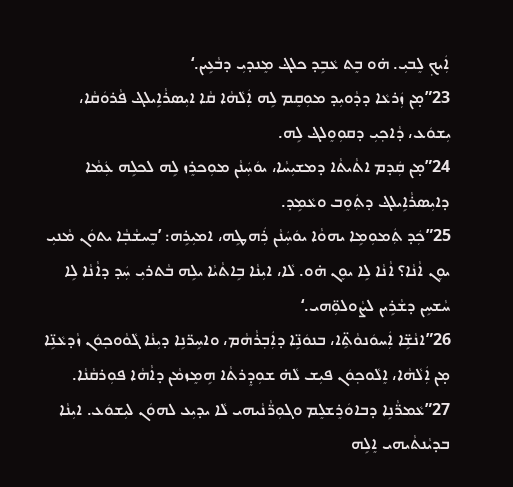ܐܲܝܟ݂ ܠܸܒܝܼ. ܗ̇ܘ ܒܸܬ ܥܵܒܹܕ ܟܠܔ ܡܸܢܕܝܼ ܕܒܵܥܹܝܢ.‘
23”ܡ̣ܢ ܙܲܪܥܵܐ ܕܕܵܘܝܼܕ ܡܘܼܩܸܡ ܠܹܗ ܐܲܠܵܗܵܐ ܩܵܐ ܐܝܼܣܪܵܐܹܝܠܔ ܦܵܪܘܿܩܵܐ، ܝܼܫܘܿܥ، ܕܵܐܟ݂ܝܼ ܕܩܘܼܘܸܠܔ ܠܹܗ.
24”ܡ̣ܢ ܩܲܕܡ ܐܬܵܝܬܵ‌ܐ ܕܡܫܝܼܚܵܐ، ܝܘܿܚܲܢܵܢ ܡܘܼܟܪܸܙ ܠܹܗ ܠܟܠܹܗ ܥܲܡܵܐ ܕܐܝܼܣܪܵܐܹܝܠܔ ܕܬܲܘܸܒ ܘܥܵܡܹܕ.
25”ܟܲܕ ܬܲܡܘܼܡܹܐ ܝܗܘܵܐ ܝܘܿܚܲܢܵܢ ܪܲܗܛܹܗ، ܐܡܝܼܪܹܗ: ’ܒܸܚܫܵܒ݂ܵܐ ܝܬܘܿܢ ܡܵܢܝܼ ܝܘܸܢ ܐܵܢܵܐ؟ ܐܵܢܵܐ ܠܹܐ ܝܘܸܢ ܗ̇ܘ. ܠܵܐ، ܐܝܼܢܵܐ ܒܹܐܬܵܝܵܐ ܝܠܹܗ ܒܵܬܪܝܼ ܚܲܕ ܕܐܵܢܵܐ ܠܹܐ ܚܵܫܚܹܢ ܕܫܵܪܹܝܢ ܠܨܵܘܠܘܼ̈ܗ‌ܝ.‘
26”ܐܢܵܫܹ̈ܐ ܐܲܚܘܿܢܘܵܬܹ̈‌ܐ، ܒܢܘܿܢܹ̈ܐ ܕܐܲܒ݂ܪܵܗܵܡ، ܘܐܚܹܪ̈ܢܹܐ ܕܝܼܢܵܐ ܓܵܘܵܘܟ݂ܘܿܢ ܙܵܕܥܵܢܹ̈ܐ ܡ̣ܢ ܐܲܠܵܗܵܐ، ܐܸܠܵܘܟ݂ܘܿܢ ܦܝܼܫ ܠܵܗ̇ ܫܘܼܕܸܪܬܵ‌ܐ ܗܹܡܸܙܡܵܢ ܕܐܵܗܵܐ ܦܘܼܪܩܵܢܵܐ.
27”ܥܵܡܪ̈ܵܢܹܐ ܕܒܐܘܿܪܸܫܠܸܡ ܘܓܘܼܪ̈ܵܢܵܝܗ‌ܝ ܠܵܐ ܝܕܝܼܥ ܠܗܘܿܢ ܠܝܼܫܘܿܥ. ܐܝܼܢܵܐ ܒܕܝܵܢܬܵܝܗ‌ܝ ܐܸܠܹܗ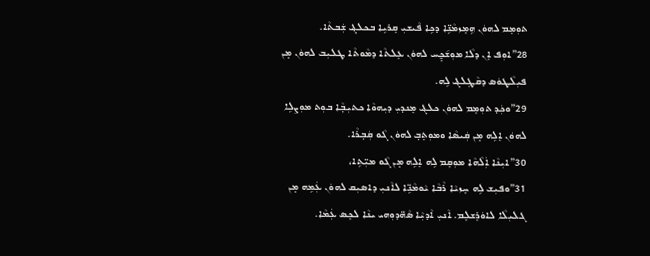ܬܘܼܡܸܡ ܠܗܘܿܢ ܗܹܡܸܙܡܵܢܹ̈ܐ ܕܟܹܐ ܦܵܝܫܝܼ ܩܸܪܝܹܐ ܒܟܠܔ ܫܲܒܬܵ‌ܐ.
28”ܐܘܼܦ ܐܸܢ ܕܠܵܐ ܡܘܼܫ݇ܟ̰ܸܚ ܠܗܘܿܢ ܥܸܠܬܵ‌ܐ ܕܡܵܘܬܵ‌ܐ ܛܠܝܼܒ ܠܗܘܿܢ ܡ̣ܢ ܦܝܼܠܵܛܘܿܣ ܕܩܵܛܹܠܔ ܠܹܗ.
29”ܘܟܲܕ ܬܘܼܡܸܡ ܠܗܘܿܢ ܟܠܔ ܡܸܢܕܝܼ ܕܝܼܗܘܵܐ ܟܬܝܼܒ݂ܵܐ ܒܘܼܬ ܡܘܼܨܠܹܐ ܠܗܘܿܢ ܐܸܠܹܗ ܡ̣ܢ ܩܲܝܣܵܐ ܘܡܘܼܬܸܒ݂ ܠܗܘܿܢ ܓܵܘ ܩܲܒ݂ܪܵܐ.
30”ܐܝܼܢܵܐ ܐܲܠܵܗܵܐ ܡܘܼܩܸܡ ܠܹܗ ܐܸܠܹܗ ܡ̣ܢ ܓܵܘ ܡܝܼ̈ܬܹ‌ܐ،
31”ܘܦܝܼܫ ܠܹܗ ܚܸܙܝܵܐ ܪܵܒܵܐ ܝܵܘܡܵܢܹ̈ܐ ܠܐܵܢܝܼ ܕܐܣܝܼܩ ܠܗܘܿܢ ܥܲܡܹܗ ܡ̣ܢ ܓܠܝܼܠܵܐ ܠܐܘܿܪܸܫܠܸܡ. ܐܵܢܝܼ ܐܵܕܝܼܵܐ ܣܵܗ̈ܕܘܼܗ‌ܝ ܝܢܵܐ ܠܟܸܣ ܥܲܡܵܐ.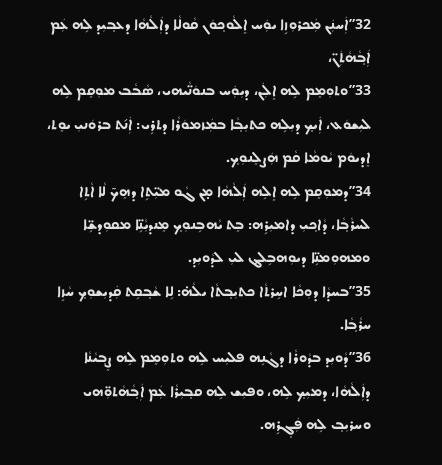32”ܐܲܚܢܲܢ ܡܲܟܪܘܼܙܹܐ ܝܘܲܚ ܐܸܠܵܘܟ݂ܘܿܢ ܩܵܘܠܵܐ ܕܐܲܠܵܗܵܐ ܕܥܒ݂ܝܼܕ ܠܹܗ ܥܲܡ ܐܲܒ݂ܵܗܵܬܲܢ̈،
33”ܘܬܘܼܡܸܡ ܠܹܗ ܐܸܠܲܢ، ܕܝܼܘܲܚ ܒܢܘܿܢ̈ܵܝܗ‌ܝ، ܣܵܒܵܒ ܡܘܼܩܸܡ ܠܹܗ ܠܝܼܫܘܿܥ، ܐܲܝܟ݂ ܕܝܼܠܹܗ ܟܬܝܼܒ݂ܵܐ ܒܡܲܙܡܘܿܪܵܐ ܕܬܪܹܝ: ܐܲܢ݇ܬ ܒܪܘܿܢܝܼ ܝܘܸܬ، ܐܸܕܝܘܿܡ ܝܵܘܡܵܐ ܩܵܡ ܗܲܨܠܸܢܘܼܟ݂.
34”ܕܡܘܼܩܸܡ ܠܹܗ ܐܸܠܹܗ ܐܲܠܵܗܵܐ ܡ̣ܢ ܓܵܘ ܡܝܼ̈ܬܹ‌ܐ ܕܗܸܟ̃ ܠܵܐ ܐܵܬܹ‌ܐ ܠܚܪܵܒ݂ܵܐ، ܕܵܐܟ݂ܝܼ ܕܐܡܝܼܪܹܗ: ܒܸܬ ܝܵܗܒܹܢܘܼܟ݂ ܡܸܢܕܝܼܵܢܹ̈ܐ ܡܩܘܼܕܫܹ̈ܐ ܘܡܗܘܼܡܢܹ̈ܐ ܕܝܘܼܗܒܹܠܔ ܠܝܼ ܠܕܵܘܝܼܕ.
35”ܒܚܕܵܐ ܕܘܼܟܵܐ ܐܚܹܪܬܵ‌ܐ ܟܬܝܼܒ݂ܬܵ‌ܐ ܝܠܵܗ̇: ܠܹܐ ܫܵܒ݂ܩܹܬ ܩܲܕܝܼܫܘܼܟ݂ ܚܵܙܹܐ ܚܪܵܒ݂ܵܐ.
36”ܕܵܘܝܼܕ ܒܕܵܘܪܵܐ ܕܓܵܢܹܗ ܦܠܝܼܚ ܠܹܗ ܘܬܘܼܡܸܡ ܠܹܗ ܨܸܒ݂ܝܵܢܵܐ ܕܐܲܠܵܗܵܐ، ܕܡܝܼܟ݂ ܠܹܗ، ܘܦܝܼܫ ܠܹܗ ܩܒ݂ܝܼܪܵܐ ܥܲܡ ܐܲܒ݂ܵܗܵܬܘܼ̈ܗ‌ܝ ܘܚܪܝܼܒ݂ ܠܹܗ ܦܲܓ݂ܪܹܗ.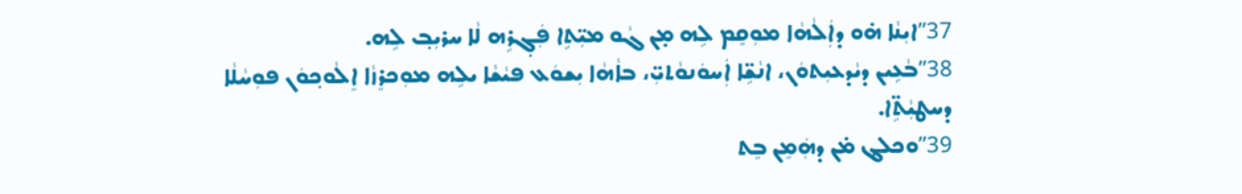37”ܐܝܼܢܵܐ ܗ̇ܘ ܕܐܲܠܵܗܵܐ ܡܘܼܩܸܡ ܠܹܗ ܡ̣ܢ ܓܵܘ ܡܝܼ̈ܬܹ‌ܐ ܦܲܓ݂ܪܹܗ ܠܵܐ ܚܪܝܼܒ݂ ܠܹܗ.
38”ܒܵܥܹܝܢ ܕܝܵܕܥܝܼܬܘܿܢ، ܐܢܵܫܹ̈ܐ ܐܲܚܘܿܢܘܵܬ‌ܝܼ̈، ܒܐܵܗܵܐ ܝܼܫܘܿܥ ܦܝܵܫܵܐ ܝܠܹܗ ܡܘܼܟܪܸܙܵܐ ܐܸܠܵܘܟ݂ܘܿܢ ܦܘܼܚܵܠܵܐ ܕܚܛܝܼܵܬܹ̈‌ܐ.
39”ܘܟܠܔ ܡ̇ܢ ܕܗܲܡܸܢ ܒܸܬ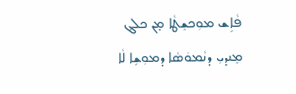ܦܵܐܹܫ ܡܘܼܟܫܸܛܵܐ ܡ̣ܢ ܟܠܔ ܡܸܢܕܝܼ ܕܢܵܡܘܿܣܵܐ ܕܡܘܼܫܹܐ ܠܵܐ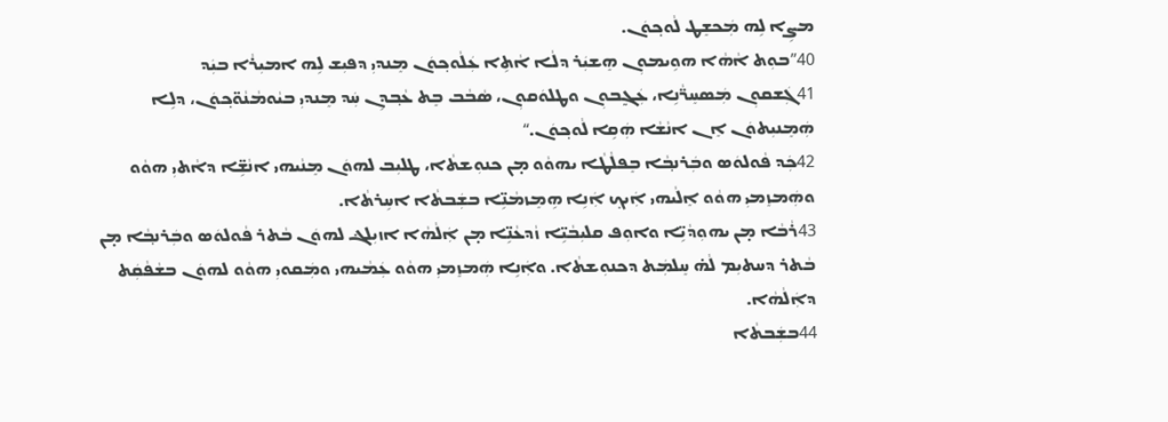ܡܨܹܐ ܠܹܗ ܡܲܟܫܸܛ ܠܵܘܟ݂ܘܿܢ.
40”ܒܘܼܬ ܐܵܗܵܐ ܗܘܹܝܡܘܼܢ ܗܸܫܝܲܪ ܕܠܵܐ ܐܵܬܹ‌ܐ ܥܲܠܵܘܟ݂ܘܿܢ ܡܸܢܕܝܼ ܕܦܝܼܫ ܠܹܗ ܐܡܝܼܪܵܐ ܒܝܲܕ
41ܓܲܫܩܘܼܢ ܡܲܣܚܸܪ̈ܵܢܹܐ، ܥܲܓ̰ܒܘܼܢ ܘܛܠܘܿܩܘܼܢ، ܣܵܒܵܒ ܒܸܬ ܥܵܒ݂ܕܹܢ ܚܲܕ ܡܸܢܕܝܼ ܒܝܵܘܡܵܢܵܘ̈ܟ݂ܘܿܢ، ܕܠܹܐ ܗܲܡܸܢܝܼܬܘܿܢ ܐܸܢ ܐܢܵܫܵܐ ܗܲܩܹܐ ܠܵܘܟ݂ܘܿܢ.“
42ܟܲܕ ܦܵܘܠܘܿܣ ܘܒܲܪܢܒ݂ܵܐ ܒܸܦܠܵܛܵܐ ܝܗܘܵܘ ܡ̣ܢ ܟܢܘܼܫܬܵ‌ܐ، ܛܠܝܼܒ ܠܗܘܿܢ ܡܸܢܵܝܗ‌ܝ ܐܢܵܫܹ̈ܐ ܕܐܵܬ‌ܝܼ ܗܘܵܘ ܘܗܲܡܙܸܡܝܼ ܗܘܵܘ ܐܸܠܵܝܗ‌ܝ ܐܲܝܟ݂ ܐܲܢܹܐ ܗܹܡܸܙܡܵܢܹ̈ܐ ܒܫܲܒܬܵ‌ܐ ܐܚܹܪܬܵ‌ܐ.
43ܪܵܒܵܐ ܡ̣ܢ ܝܗܘܼܕܵܝܹ̈ܐ ܘܐܘܼܦ ܩܠܝܼܒܵܝܹ̈ܐ ܙܵܕܥܵܢܹ̈ܐ ܡ̣ܢ ܐܲܠܵܗܵܐ ܐܙܝܼܠܔ ܠܗܘܿܢ ܒܵܬܪ ܦܵܘܠܘܿܣ ܘܒܲܪܢܒ݂ܵܐ ܡ̣ܢ ܒܵܬܪ ܕܚܬܝܼܡ ܠܵܗ̇ ܚܸܠܡܲܬ ܕܟܢܘܼܫܬܵ‌ܐ. ܘܐܲܢܹܐ ܗܲܡܙܸܡܝܼ ܗܘܵܘ ܥܲܡܵܝܗ‌ܝ ܘܡܲܩܘܝܼ ܗܘܵܘ ܠܗܘܿܢ ܒܫܵܦܵܩܲܬ ܕܐܲܠܵܗܵܐ.
44ܒܫܲܒܬܵ‌ܐ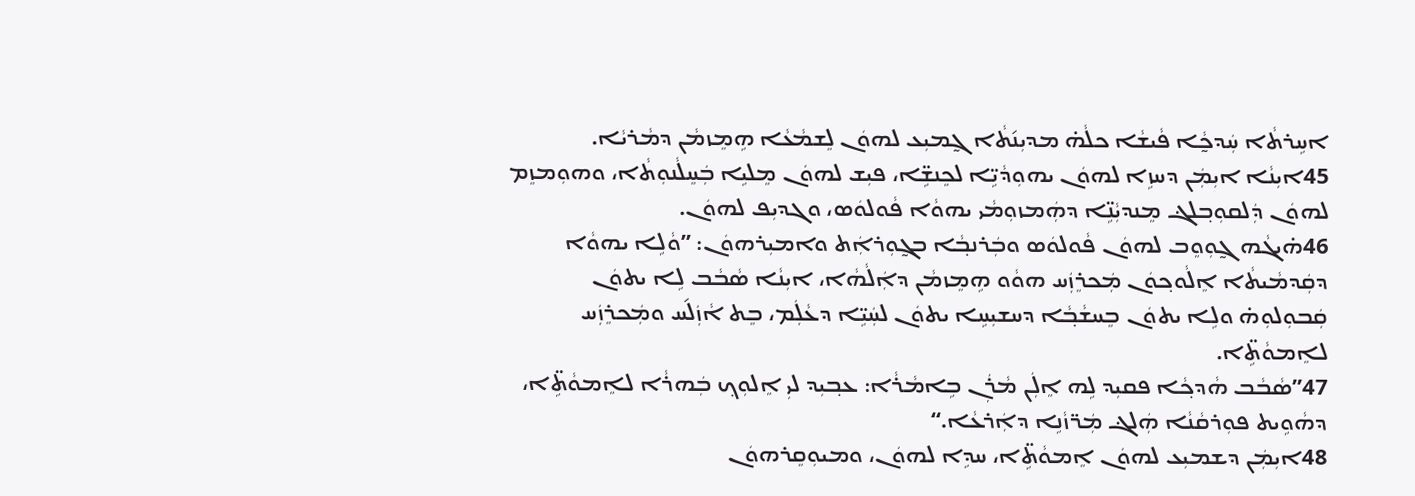ܐܚܹܪܬܵ‌ܐ ܚܲܕܟ̰ܵܐ ܦܵܝܫܵܐ ܟܠܵܗ̇ ܡܕܝܼܢ݇ܬܵ‌ܐ ܓ̰ܡܝܼܥ ܠܗܘܿܢ ܠܸܫܡܵܥܵܐ ܗܹܡܸܙܡܵܢ ܕܡܵܪܝܵܐ.
45ܐܝܼܢܵܐ ܐܝܼܡܲܢ ܕܚܙܹܐ ܠܗܘܿܢ ܝܗܘܼܕܵܝܹ̈ܐ ܠܟܸܢܫܹ̈ܐ، ܦܝܼܫ ܠܗܘܿܢ ܡܸܠܝܹܐ ܒܲܚܸܠܵܢܘܼܬܵ‌ܐ، ܘܗܘܼܡܙܸܡ ܠܗܘܿܢ ܕܲܠܩܘܼܒ݂ܠܔ ܡܸܢܕܝܼܵܢܹ̈ܐ ܕܗܲܡܙܘܼܡܵܝ ܝܗܘܵܐ ܦܵܘܠܘܿܣ، ܘܓܕܝܼܦ ܠܗܘܿܢ.
46ܗ̇ܝܓܵܗ ܓ̰ܘܼܘܸܒ ܠܗܘܿܢ ܦܵܘܠܘܿܣ ܘܒܲܪܢܒ݂ܵܐ ܒܓ̰ܘܼܪܐܲܬ ܘܐܡܝܼܪܗܘܿܢ: ”ܘܵܠܹܐ ܝܗܘܵܐ ܕܩܲܕܡܵܝܬܵ‌ܐ ܐܸܠܵܘܟ݂ܘܿܢ ܡܲܟܪܸܙܲܚ ܗܘܵܘ ܗܹܡܸܙܡܵܢ ܕܐܲܠܵܗܵܐ، ܐܝܼܢܵܐ ܣܵܒܵܒ ܠܹܐ ܝܬܘܿܢ ܩܲܒܘܼܠܘܼܗ̇ ܘܠܹܐ ܝܬܘܿܢ ܒܸܚܫܵܒ݂ܵܐ ܕܚܫܝܼܚܹܐ ܝܬܘܿܢ ܠܚܲܝܹ̈ܐ ܕܥܵܠܲܡ، ܒܸܬ ܐܵܙܲܠ݇ܚ ܘܡܲܟܪܸܙܲܚ ܠܐܸܡܘܵܬܹ̈‌ܐ.
47”ܣܵܒܵܒ ܗܵܕܟ݂ܵܐ ܦܩܝܼܕ ܠܹܗ ܐܸܠܲܢ ܡܵܪܲܢ ܒܹܐܡܵܪܵܐ: ܥܒ݂ܝܼܕ ܠܝܼ ܐܸܠܘܼܟ݂ ܒܲܗܪܵܐ ܠܐܸܡܘܵܬܹ̈‌ܐ، ܕܗܵܘܹܝܬ ܦܘܼܪܩܵܢܵܐ ܗܲܠܔ ܡܲܪ̈ܙܵܢܹܐ ܕܐܲܪܥܵܐ.“
48ܐܝܼܡܲܢ ܕܫܡܝܼܥ ܠܗܘܿܢ ܐܸܡܘܵܬܹ̈‌ܐ، ܚܕܹܐ ܠܗܘܿܢ، ܘܡܝܘܼܩܸܪܗܘܿܢ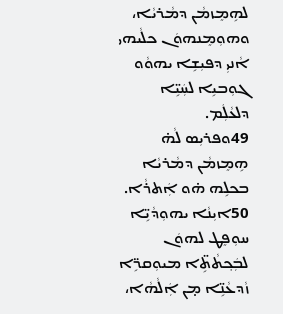ܠܗܹܡܸܙܡܵܢ ܕܡܵܪܝܵܐ، ܘܗܘܼܡܸܢܗܘܿܢ ܟܠܵܝܗ‌ܝ ܐܵܢܝܼ ܕܦܝܼܫܹܐ ܝܗܘܵܘ ܓܘܼܒܝܹܐ ܠܚܲܝܹ̈ܐ ܕܠܥܵܠܲܡ.
49ܘܦܪܝܼܣ ܠܵܗ̇ ܗܹܡܸܙܡܵܢ ܕܡܵܪܝܵܐ ܒܟܠܹܗ ܗ̇ܘ ܐܲܬܪܵܐ.
50ܐܝܼܢܵܐ ܝܗܘܼܕܵܝܹ̈ܐ ܚܘܼܦܸܛ ܠܗܘܿܢ ܠܒܲܟ݂ܬܵܬܹ̈‌ܐ ܡܝܘܼܩܪܹ̈ܐ ܙܵܕܥܵܢܹ̈ܐ ܡ̣ܢ ܐܲܠܵܗܵܐ،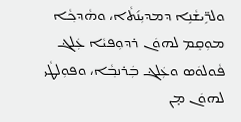ܘܠܪܹ̈ܝܫܵܢܹܐ ܕܡܕܝܼܢ݇ܬܵ‌ܐ، ܘܗܵܕܟ݂ܵܐ ܡܘܼܩܸܡ ܠܗܘܿܢ ܪܕܘܼܦܝܵܐ ܥܲܠܔ ܦܵܘܠܘܿܣ ܘܥܲܠܔ ܒܲܪܢܒ݂ܵܐ، ܘܦܘܼܠܛܵܝ ܠܗܘܿܢ ܡ̣ܢ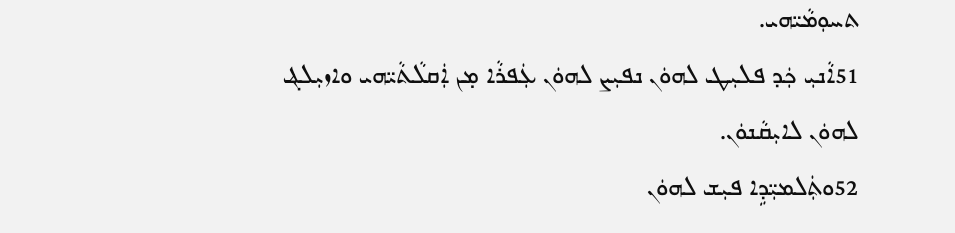ܬܚܘܼܡܵܝ̈ܗ‌ܝ.
51ܐܵܢܝܼ ܟܲܕ ܦܠܝܼܛ ܠܗܘܿܢ ܢܦܝܼܨ ܠܗܘܿܢ ܥܲܦܪܵܐ ܡ̣ܢ ܐܲܩܠܵܬܵܝ̈ܗ‌ܝ ܘܐܙܝܼܠܔ ܠܗܘܿܢ ܠܐܝܼܩܵܢܘܿܢ.
52ܘܬܲܠܡܝܼ̈ܕܹܐ ܦܝܼܫ ܠܗܘܿܢ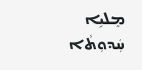ܡܸܠܝܹܐ ܚܲܕܘܼܬܵ‌ܐ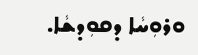ܘܪܘܼܚܵܐ ܕܩܘܼܕܫܵܐ.